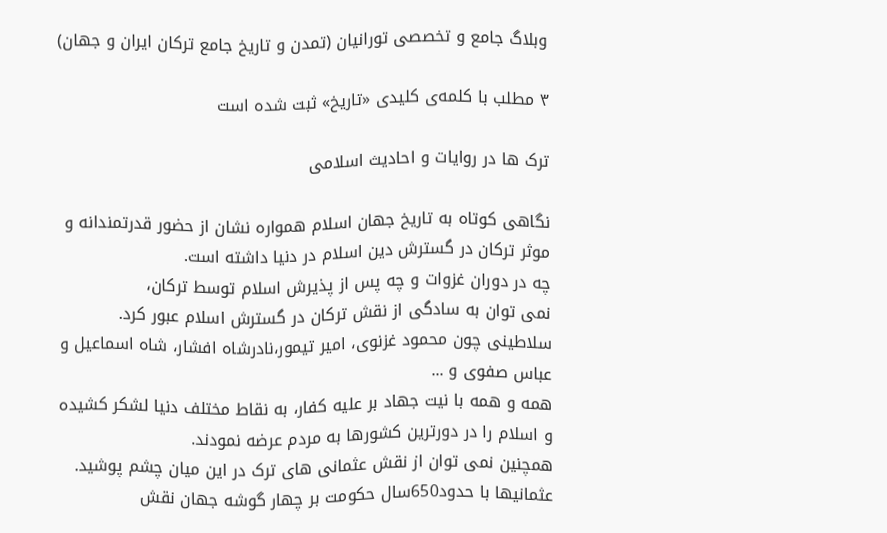وبلاگ جامع و تخصصی تورانیان (تمدن و تاریخ جامع ترکان ایران و جهان)

۳ مطلب با کلمه‌ی کلیدی «تاریخ» ثبت شده است

ترک ها در روایات و احادیث اسلامی

نگاهی کوتاه به تاریخ جهان اسلام همواره نشان از حضور قدرتمندانه و موثر ترکان در گسترش دین اسلام در دنیا داشته است.
چه در دوران غزوات و چه پس از پذیرش اسلام توسط ترکان،
نمی توان به سادگی از نقش ترکان در گسترش اسلام عبور کرد.
سلاطینی چون محمود غزنوی، امیر تیمور،نادرشاه افشار، شاه اسماعیل و عباس صفوی و ...
همه و همه با نیت جهاد بر علیه کفار، به نقاط مختلف دنیا لشکر کشیده و اسلام را در دورترین کشورها به مردم عرضه نمودند.
همچنین نمی توان از نقش عثمانی های ترک در این میان چشم پوشید.
عثمانیها با حدود650سال حکومت بر چهار گوشه جهان نقش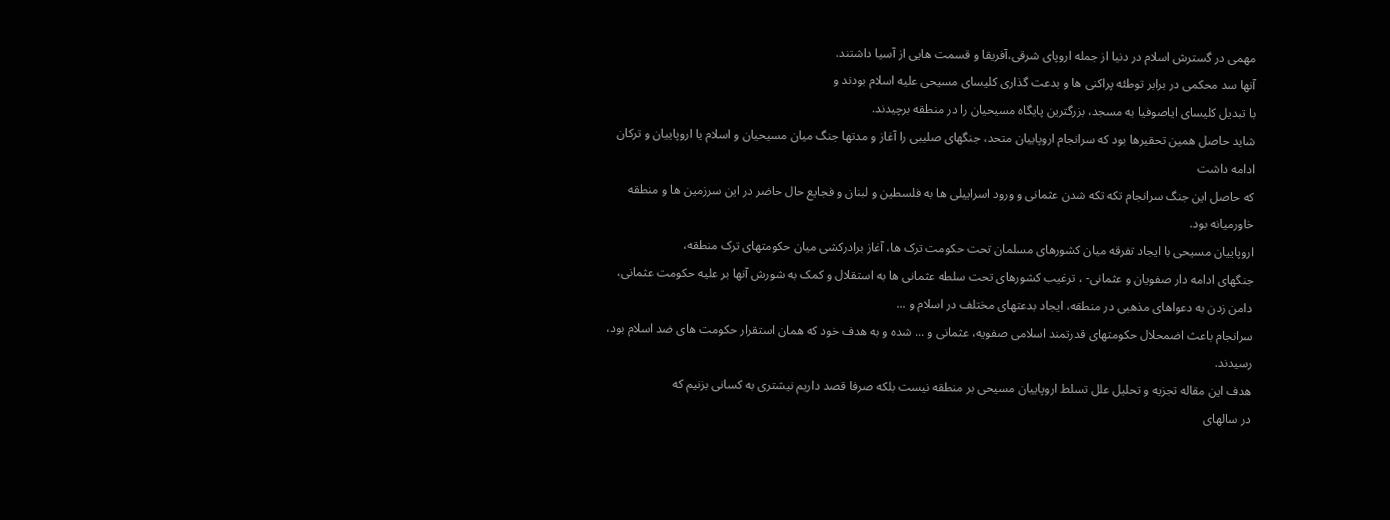مهمی در گسترش اسلام در دنیا از جمله اروپای شرقی،آفریقا و قسمت هایی از آسیا داشتند.
آنها سد محکمی در برابر توطئه پراکنی ها و بدعت گذاری کلیسای مسیحی علیه اسلام بودند و
با تبدیل کلیسای ایاصوفیا به مسجد، بزرگترین پایگاه مسیحیان را در منطقه برچیدند.
شاید حاصل همین تحقیرها بود که سرانجام اروپاییان متحد، جنگهای صلیبی را آغاز و مدتها جنگ میان مسیحیان و اسلام یا اروپاییان و ترکان ادامه داشت
که حاصل این جنگ سرانجام تکه تکه شدن عثمانی و ورود اسراییلی ها به فلسطین و لبنان و فجایع حال حاضر در این سرزمین ها و منطقه خاورمیانه بود.
اروپاییان مسیحی با ایجاد تفرقه میان کشورهای مسلمان تحت حکومت ترک ها، آغاز برادرکشی میان حکومتهای ترک منطقه،
جنگهای ادامه دار صفویان و عثمانی- ، ترغیب کشورهای تحت سلطه عثمانی ها به استقلال و کمک به شورش آنها بر علیه حکومت عثمانی،
دامن زدن به دعواهای مذهبی در منطقه، ایجاد بدعتهای مختلف در اسلام و ...
سرانجام باعث اضمحلال حکومتهای قدرتمند اسلامی صفویه، عثمانی و ... شده و به هدف خود که همان استقرار حکومت های ضد اسلام بود، رسیدند.
هدف این مقاله تجزیه و تحلیل علل تسلط اروپاییان مسیحی بر منطقه نیست بلکه صرفا قصد داریم نیشتری به کسانی بزنیم که
در سالهای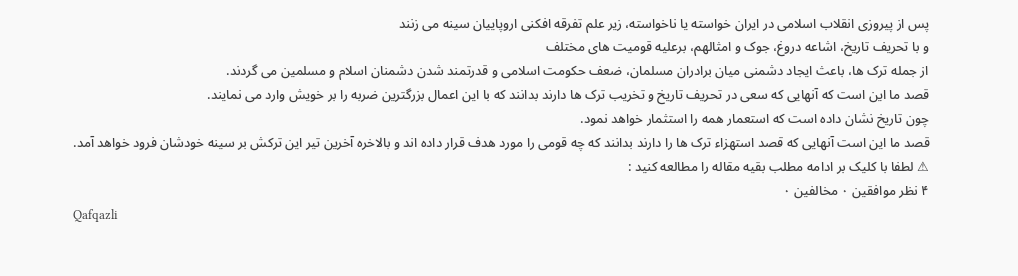پس از پیروزی انقلاب اسلامی در ایران خواسته یا ناخواسته، زیر علم تفرقه افکنی اروپاییان سینه می زنند
و با تحریف تاریخ، اشاعه دروغ، جوک و امثالهم، برعلیه قومیت های مختلف
از جمله ترک ها، باعث ایجاد دشمنی میان برادران مسلمان، ضعف حکومت اسلامی و قدرتمند شدن دشمنان اسلام و مسلمین می گردند.
قصد ما این است که آنهایی که سعی در تحریف تاریخ و تخریب ترک ها دارند بدانند که با این اعمال بزرگترین ضربه را بر خویش وارد می نمایند.
چون تاریخ نشان داده است که استعمار همه را استثمار خواهد نمود.
قصد ما این است آنهایی که قصد استهزاء ترک ها را دارند بدانند که چه قومی را مورد هدف قرار داده اند و بالاخره آخرین تیر این ترکش بر سینه خودشان فرود خواهد آمد.
⚠ لطفا با کلیک بر ادامه مطلب بقیه مقاله را مطالعه کنید :
۴ نظر موافقین ۰ مخالفین ۰
Qafqazli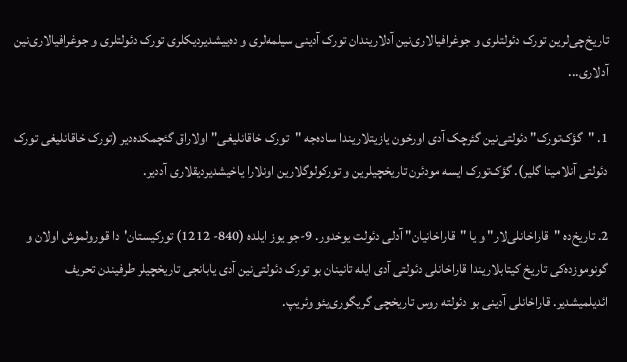تاریخ‌چی‌لرین تورک دئولتلری و جوغرافیالاری‌نین آدلاریندان تورک آدینی سیلمه‌لری و ده‌ییشدیردیکلری تورک دئولتلری و جوغرافیالاری‌نین آدلاری...

1. "گؤک‌تورک" دئولتی‌نین گئرچک آدی اورخون یازیتلاریندا ساده‌جه "تورک خاقانلیغی" اولاراق گئچمکده‌دیر (تورک خاقانلیغی تورک دئولتی آنلامینا گلیر). گؤک‌تورک ایسه مودئرن تاریخچیلرین و تورکولوگلارین اونلارا یاخیشدیردیقلاری آددیر.

2. تاریخ‌ده "قاراخانلی‌لار" و یا "قاراخانیان" آدلی دئولت یوخدور. 9-جو یوز ایلده (840- 1212) تورکیستان'دا قورولموش اولان و گونوموزده‌کی تاریخ کیتابلاریندا قاراخانلی دئولتی آدی ایله تانینان بو تورک دئولتی‌نین آدی یابانجی تاریخچیلر طرفیندن تحریف ائدیلمیشدیر. قاراخانلی آدینی بو دئولته روس تاریخچی گریگوری‌یئو وئریپ.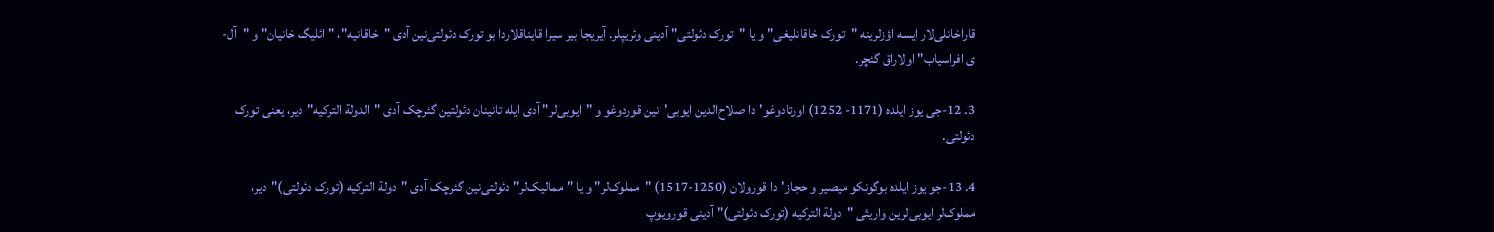قاراخانلی‌لار ایسه اؤزلرینه "تورک خاقانلیغی" و یا "تورک دئولتی" آدینی وئریپلر. آیریجا بیر سیرا قایناقلاردا بو تورک دئولتی‌نین آدی "خاقانیه"، "ائلیگ خانیان" و "آل-ی افراسیاب" اولاراق گئچر.

3. 12-جی یوز ایلده (1171- 1252) اورتادوغو'دا صلاح‌الدین ایوبی'نین قوردوغو و "ایوبی‌لر" آدی ایله تانینان دئولتین گئرچک آدی "الدولة الترکیه"دیر، یعنی تورک دئولتی.

4. 13-جو یوز ایلده بوگونکو میصیر و حجاز'دا قورولان (1250-1517) "مملوک‌لر" و یا "ممالیک‌لر" دئولتی‌نین گئرچک آدی "دولة الترکیه (تورک دئولتی)"دیر، مملوک‌لر ایوبی‌لرین واریثی "دولة الترکیه (تورک دئولتی)" آدینی قورویوپ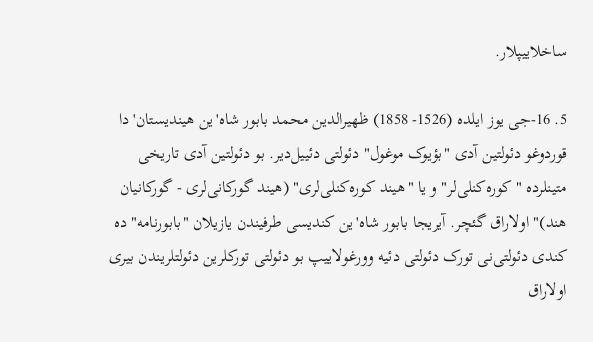ساخلاییپلار.

5. 16-جی یوز ایلده (1526- 1858) ظهیرالدین محمد بابور شاه'ین هیندیستان'دا قوردوغو دئولتین آدی "بؤیوک موغول" دئولتی دئییل‌دیر. بو دئولتین آدی تاریخی متینلرده "کوره‌کنلی‌لر" و یا "هیند کوره‌کنلی‌لری" (هیند گورکانی‌لری - گورکانیان هند)" اولاراق گئچر. آیریجا بابور شاه'ین کندیسی طرفیندن یازیلان "بابورنامه"ده کندی دئولتی‌نی تورک دئولتی دئیه وورغولاییپ بو دئولتی تورکلرین دئولتلریندن بیری اولاراق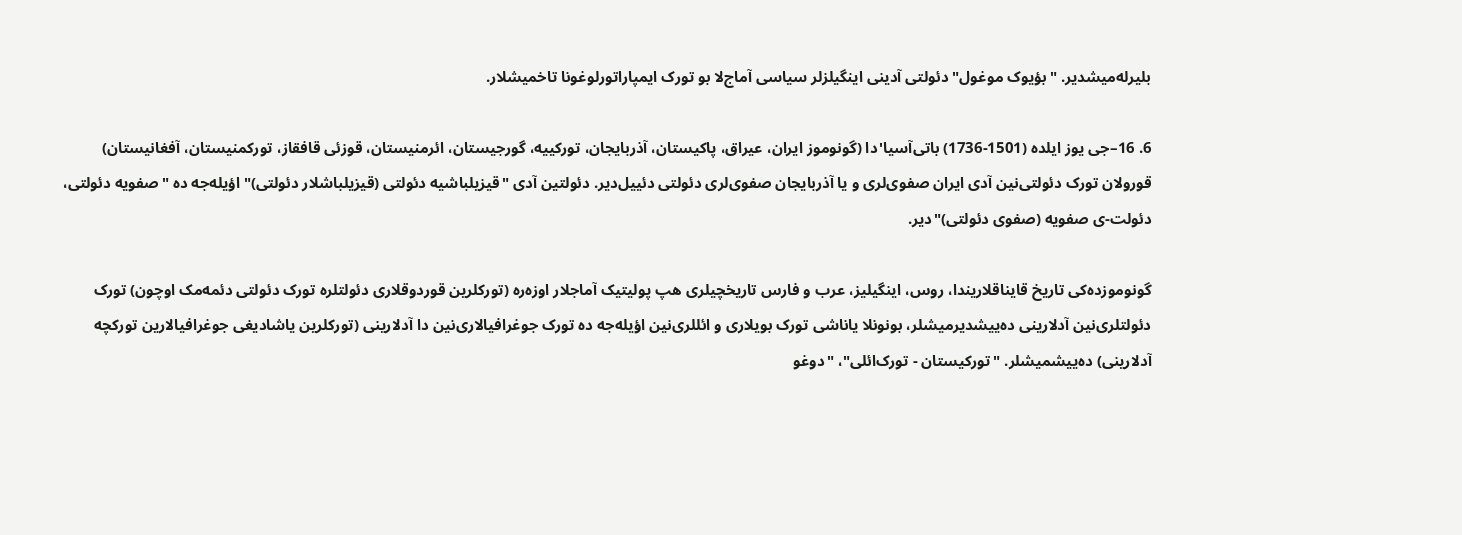بلیرله‌میشدیر. "بؤیوک موغول" دئولتی آدینی اینگیلز‌لر سیاسی آماج‌لا بو تورک ایمپاراتورلوغونا تاخمیشلار.

6. 16–جی یوز ایلده (1501-1736) باتی‌آسیا'دا (گونوموز ایران، عیراق، پاکیستان، آذربایجان، تورکییه، گورجیستان، ائرمنیستان، قوزئی قافقاز، تورکمنیستان، آفغانیستان) قورولان تورک دئولتی‌نین آدی ایران صفوی‌لری و یا آذربایجان صفوی‌لری دئولتی دئییل‌دیر. دئولتین آدی "قیزیلباشیه دئولتی (قیزیلباشلار دئولتی)" اؤیله‌جه ده "صفویه دئولتی، دئولت-ی صفویه (صفوی دئولتی)"دیر.

گونوموزده‌کی تاریخ قایناقلاریندا، روس، اینگیلیز، عرب و فارس تاریخچیلری هپ پولیتیک آماجلار اوزه‌ره (تورکلرین قوردوقلاری دئولتلره تورک دئولتی دئمه‌مک اوچون) تورک دئولتلری‌نین‌ آدلارینی ده‌ییشدیرمیشلر، بونونلا یاناشی تورک بویلاری و ائللری‌نین اؤیله‌جه ده تورک جوغرافیالاری‌نین دا آدلارینی (تورکلرین یاشادیغی جوغرافیالارین تورکچه آدلارینی) ده‌ییشمیشلر. "تورکیستان - تورک‌ائلی"، "دوغو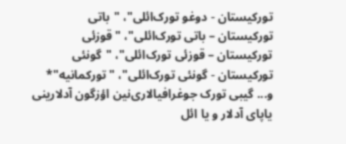تورکیستان - دوغو تورک‌ائلی"، "باتی تورکیستان – باتی تورک‌ائلی"، "قوزئی تورکیستان – قوزئی تورک‌ائلی"، "گونئی تورکیستان - گونئی تورک‌ائلی"، "تورکمانیه"* و... گیبی تورک جوغرافیالاری‌نین اؤزگون آدلارینی یاپای آدلار و یا ائل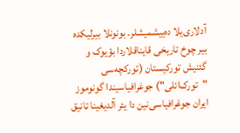آدلاری‌یلا ده‌ییشمیشلر. بونونلا بیرلیکده بیر چوخ تاریخی قایناقلاردا بؤیوک و گئنیش تورکیستان (تورکچه‌سی "تورک‌ائلی") جوغرافیاسیندا گونوموز ایران جوغرافیاسی‌نین دا یئر آلدیغینا تانیق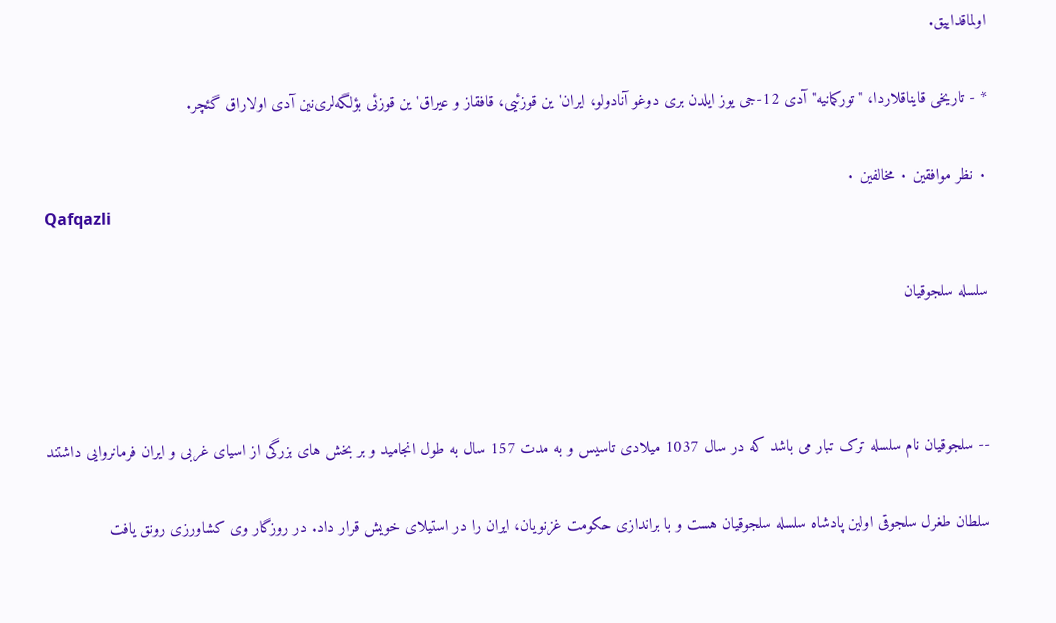اولماقداییق.

* - تاریخی قایناقلاردا، "تورکمانیه" آدی 12-جی یوز ایلدن بری دوغو آنادولو، ایران‌'ین قوزئیی، قافقاز و عیراق'ین قوزئی بؤلگه‌لری‌نین آدی اولاراق گئچر.

۰ نظر موافقین ۰ مخالفین ۰
Qafqazli

سلسله سلجوقیان



-- سلجوقیان نام سلسله ترک تبار می باشد که در سال 1037 میلادی تاسیس و به مدت 157 سال به طول انجامید و بر بخش های بزرگی از اسیای غربی و ایران فرمانروایی داشتند

سلطان طغرل سلجوقی اولین پادشاه سلسله سلجوقیان هست و با براندازی حکومت غزنویان، ایران را در استیلای خویش قرار داد. در روزگار وی کشاورزی رونق یافت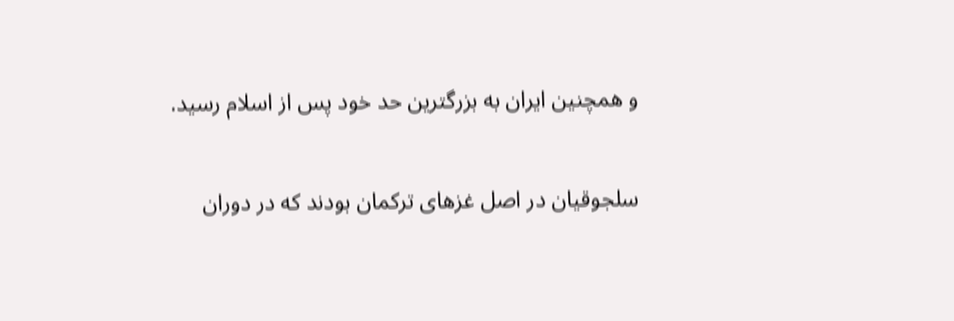و همچنین ایران به بزرگترین حد خود پس از اسلام رسید.

سلجوقیان در اصل غزهای ترکمان بودند که در دوران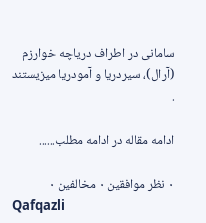سامانی در اطراف دریاچه خوارزم (آرال)، سیردریا و آمودریا میزیستند .

ادامه مقاله در ادامه مطلب......

۰ نظر موافقین ۰ مخالفین ۰
Qafqazli